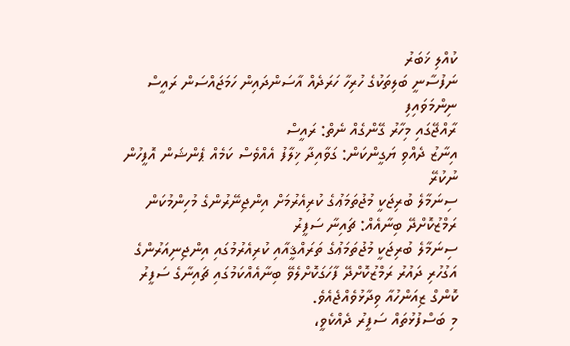ކުއްލި ޚަބަރު
ނަފުސާނީ ބަލިތަކުގެ ހުރިހާ ހަރަދެއް އާސަންދައިން ހަމަޖައްސަން ރައީސް ނިންމަވައިފި
ރާއްޖޭގައި މިހާރު ގޭންގެއް ނެތް: ރައީސް
އިނާޒު ދެއްވި ޔަގީންކަން: ގަވާއިދާ ޚިލާފު އެއްވެސް ކަމެއް ޕެންޝަން އޮފީހުން ނުކުރޭ
ސިނަމާލެ ބުރިޖަކީ މުޖުތަމަޢުގެ ކުރިއެރުމަށް އިންޖިނޭރުންގެ މުހިންމުކަން ރަމްޒުކޮށްދޭ ބިނާއެއް: ޗައިނާ ސަފީރު
ސިނަމާލެ ބުރިޖަކީ މުޖުތަމަޢުގެ ތަރައްޤީއާއި ކުރިއެރުމުގައި އިންޖިނިއަރުންގެ އަގުހުރި ދައުރު ރަމްޒުކޮށްދޭ ފާހަގަކޮށްލެވޭ ބިނާއެއްކަމުގައި ޗައިނާގެ ސަފީރު ކޮންގް ޒިއަންހުއާ ވިދާޅުވެއްޖެއެވެ.
މި ބަސްފުޅުތައް ސަފީރު ދެއްކެވީ،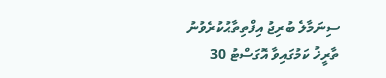ސިނަމާލެ ބުރިޖު އިފްތިތާޙުކުރެވުނު ތާރީޚު ކަމުގައިވާ އޮގަސްޓު 30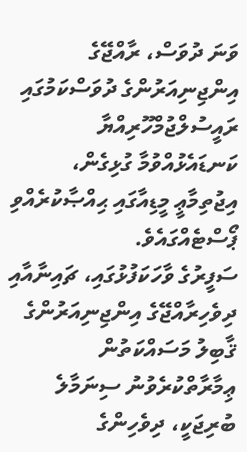ވަނަ ދުވަސް، ރާއްޖޭގެ އިންޖިނިއަރުންގެ ދުވަސްކަމުގައި ރައީސުލްޖުމްހޫރިއްޔާ ކަނޑައެޅުއްވުމާ ގުޅިގެން، އިޖުތިމާޢީ މީޑިއާގައި ޙިއްޞާކުރެއްވި ޕޯސްޓެއްގައެވެ.
ސަފީރުގެ ވާހަކަފުޅުގައި، ޗައިނާއާއި ދިވެހިރާއްޖޭގެ އިންޖިނިއަރުންގެ ޤާބިލު މަސައްކަތުން ޢިމާރާތްކުރެވުނު ސިނަމާލެ ބުރިޖަކީ، ދިވެހިންގެ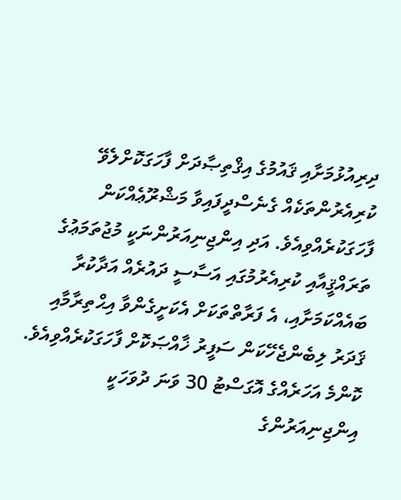ދިރިއުޅުމަށާއި ޤައުމުގެ އިޤްތިޞާދަށް ފާހަގަކޮށްލެވޭ ކުރިއެރުންތަކެއް ގެނެސްދީފައިވާ މަޝްރޫޢެއްކަން ފާހަގަކުރެއްވިއެވެ. އަދި އިންޖިނިއަރުންނަކީ މުޖުތަމަޢުގެ ތަރައްޤީއާއި ކުރިއެރުމުގައި އަސާސީ ދައުރެއް އަދާކުރާ ބައެއްކަމަށާއި، އެ ފަރާތްތަކަށް އެކަށީގެންވާ އިޙްތިރާމާއި ޤަދަރު ލިބެންޖެހޭކަން ސަފީރު ޚާއްޞަކޮށް ފާހަގަކުރެއްވިއެވެ.
ކޮންމެ އަހަރެއްގެ އޮގަސްޓު 30 ވަނަ ދުވަހަކީ އިންޖިނިއަރުންގެ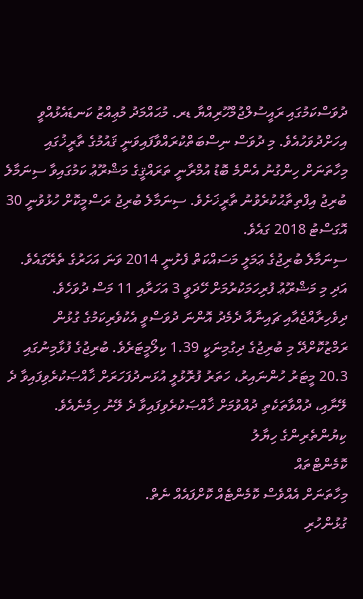ދުވަސްކަމުގައި ރައީސުލްޖުމްހޫރިއްޔާ ޑރ. މުޙައްމަދު މުޢިއްޒު ކަނޑައެޅުއްވީ އިހަށްދުވަހުއެވެ. މި ދުވަސް ނިސްބަތްކުރައްވާފައިވަނީ ޤައުމުގެ ތާރީޚުގައި މިހާތަނަށް ހިންގުނު އެންމެ ބޮޑު އުމްރާނީ ތަރައްޤީގެ މަޝްރޫޢު ކަމުގައިވާ ސިނަމާލެ ބުރިޖު އިފްތިތާޙުކުރެވުނު ތާރީޚަށެވެ. ސިނަމާލެ ބުރިޖު ރަސްމީކޮށް ހުޅުވުނީ 30 އޮގަސްޓު 2018 ގައެވެ.
ސިނަމާލެ ބުރިޖުގެ ޢަމަލީ މަސައްކަތް ފެށުނީ 2014 ވަނަ އަހަރުގެ ތެރޭގައެވެ. އަދި މި މަޝްރޫޢު ފުރިހަމަކުރުމަށް ހޭދަވީ 3 އަހަރާއި 11 މަސް ދުވަހެވެ.
ދިވެހިރާއްޖެއާއި ޗައިނާއާ ދެމެދު އޮންނަ ދުވަސްވީ އެކުވެރިކަމުގެ ގުޅުން ރަމްޒުކޮށްދޭ މި ބުރިޖުގެ ދިގުމިނަކީ 1.39 ކިލޯމީޓަރެވެ. ބުރިޖުގެ ފުޅާމިނުގައި 20.3 މީޓަރު ހުންނައިރު، ހަތަރު ފުރޮޅުލީ އުޅަނދުފަހަރަށް ޚާއްޞަކުރެވިފައިވާ ދެ ލޭނާއި، ދުއްވާތަކެތި ދުއްވުމަށް ޚާއްޞަކުރެވިފައިވާ ދެ ލޭނު ހިމެނެއެވެ.
ކިޔުންތެރިންގެ ހިޔާލު
ކޮމެންޓްތައް
މިހާތަނަށް އެއްވެސް ކޮމެންޓެއް ކޮށްފައެއް ނެތް.
ގުޅުންހުރި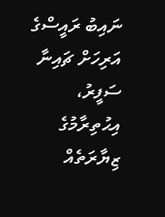ނައިބު ރައީސްގެ އަރިހަށް ޗައިނާ ސަފީރު، އިޙުތިރާމުގެ ޒިޔާރަތެއް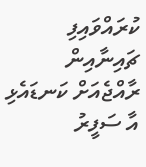ކުރައްވައިފި
ޗައިނާއިން ރާއްޖެއަށް ކަނޑައެޅި އާ ސަފީރު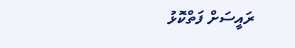ރައީސަށް ފަތްކޮޅު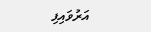އަރުވައިފި